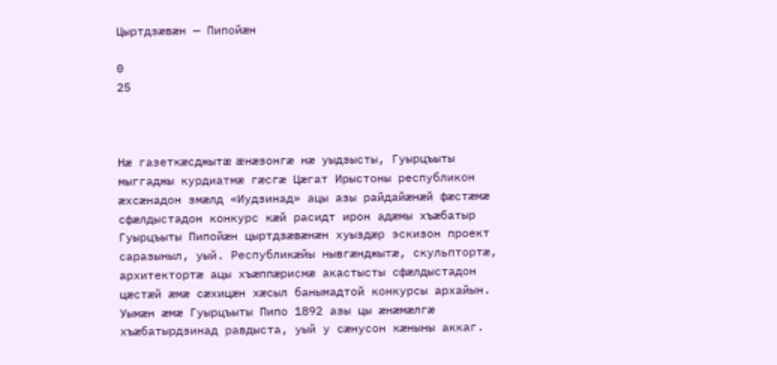Цыртдзæвæн — Пипойæн

0
25



Нæ газеткæсджытæ æнæзонгæ нæ уыдзысты, Гуырцъыты мыггаджы курдиатмæ гæсгæ Цæгат Ирыстоны республикон æхсæнадон змæлд «Иудзинад» ацы азы райдайæнæй фæстæмæ сфæлдыстадон конкурс кæй расидт ирон адæмы хъæбатыр Гуырцъыты Пипойæн цыртдзæвæнæн хуыздæр эскизон проект саразыныл, уый. Республикæйы нывгæнджытæ, скульптортæ, архитектортæ ацы хъæппæрисмæ акастысты сфæлдыстадон цæстæй æмæ сæхицæн хæсыл банымадтой конкурсы архайын. Уымæн æмæ Гуырцъыты Пипо 1892 азы цы æнæмæлгæ хъæбатырдзинад равдыста, уый у сæнусон кæныны аккаг.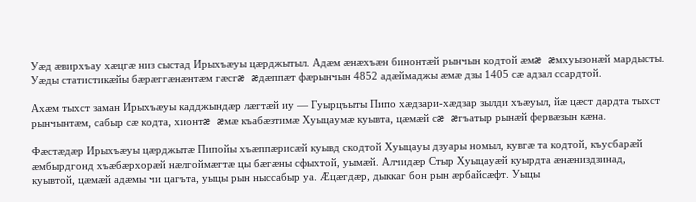Уæд æвирхъау хæцгæ низ сыстад Ирыхъæуы цæрджытыл. Адæм æнæхъæн бинонтæй рынчын кодтой æмæ æмхуызонæй мардысты. Уæды статистикæйы бæрæггæнæнтæм гæсгæ æдæппæт фæрынчын 4852 адæймаджы æмæ дзы 1405 сæ адзал ссардтой.

Ахæм тыхст заман Ирыхъæуы кадджындæр лæгтæй иу — Гуырцъыты Пипо хæдзари-хæдзар зылди хъæуыл, йæ цæст дардта тыхст рынчынтæм, сабыр сæ кодта, хионтæ æмæ къабæзтимæ Хуыцаумæ куывта, цæмæй сæ æгъатыр рынæй фервæзын кæна.

Фæстæдæр Ирыхъæуы цæрджытæ Пипойы хъæппæрисæй куывд скодтой Хуыцауы дзуары номыл, кувгæ та кодтой, къусбарæй æмбырдгонд хъæбæрхорæй нæлгоймæгтæ цы бæгæны сфыхтой, уымæй. Алчидæр Стыр Хуыцауæй куырдта æнæниздзинад, куывтой, цæмæй адæмы чи цагъта, уыцы рын ныссабыр уа. Æцæгдæр, дыккаг бон рын æрбайсæфт. Уыцы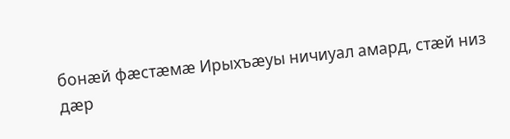бонæй фæстæмæ Ирыхъæуы ничиуал амард, стæй низ дæр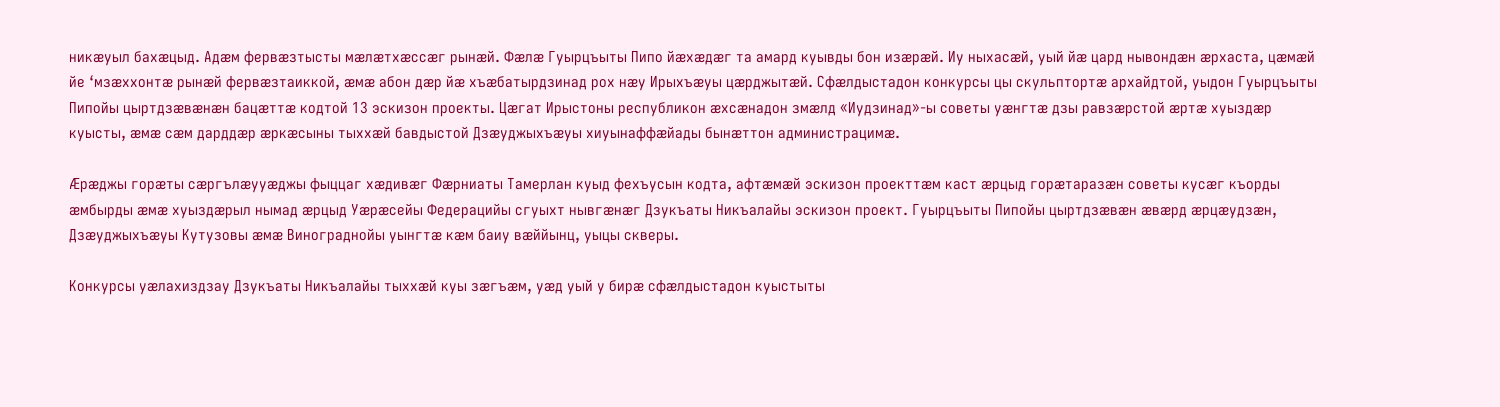никæуыл бахæцыд. Адæм фервæзтысты мæлæтхæссæг рынæй. Фæлæ Гуырцъыты Пипо йæхæдæг та амард куывды бон изæрæй. Иу ныхасæй, уый йæ цард нывондæн æрхаста, цæмæй йе ‘мзæххонтæ рынæй фервæзтаиккой, æмæ абон дæр йæ хъæбатырдзинад рох нæу Ирыхъæуы цæрджытæй. Сфæлдыстадон конкурсы цы скульптортæ архайдтой, уыдон Гуырцъыты Пипойы цыртдзæвæнæн бацæттæ кодтой 13 эскизон проекты. Цæгат Ирыстоны республикон æхсæнадон змæлд «Иудзинад»-ы советы уæнгтæ дзы равзæрстой æртæ хуыздæр куысты, æмæ сæм дарддæр æркæсыны тыххæй бавдыстой Дзæуджыхъæуы хиуынаффæйады бынæттон администрацимæ.

Æрæджы горæты сæргълæууæджы фыццаг хæдивæг Фæрниаты Тамерлан куыд фехъусын кодта, афтæмæй эскизон проекттæм каст æрцыд горæтаразæн советы кусæг къорды æмбырды æмæ хуыздæрыл нымад æрцыд Уæрæсейы Федерацийы сгуыхт нывгæнæг Дзукъаты Никъалайы эскизон проект. Гуырцъыты Пипойы цыртдзæвæн æвæрд æрцæудзæн, Дзæуджыхъæуы Кутузовы æмæ Винограднойы уынгтæ кæм баиу вæййынц, уыцы скверы.

Конкурсы уæлахиздзау Дзукъаты Никъалайы тыххæй куы зæгъæм, уæд уый у бирæ сфæлдыстадон куыстыты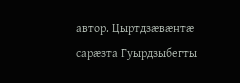автор. Цыртдзæвæнтæ сарæзта Гуырдзыбегты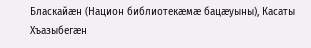Бласкайæн (Национ библиотекæмæ бацæуыны), Касаты Хъазыбегæн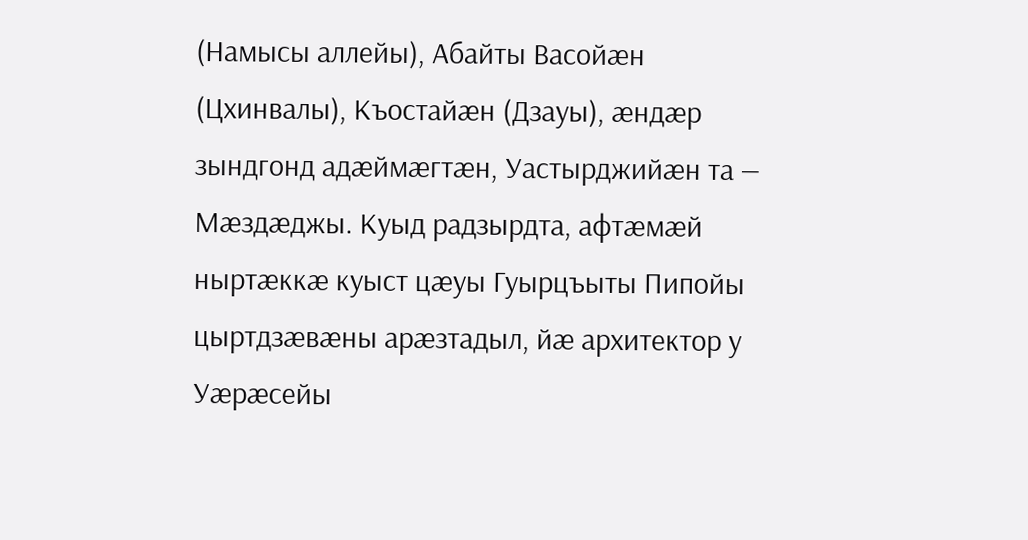(Намысы аллейы), Абайты Васойæн (Цхинвалы), Къостайæн (Дзауы), æндæр зындгонд адæймæгтæн, Уастырджийæн та — Мæздæджы. Куыд радзырдта, афтæмæй ныртæккæ куыст цæуы Гуырцъыты Пипойы цыртдзæвæны арæзтадыл, йæ архитектор у Уæрæсейы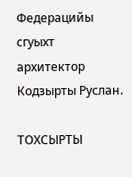Федерацийы сгуыхт архитектор Кодзырты Руслан.

ТОХСЫРТЫ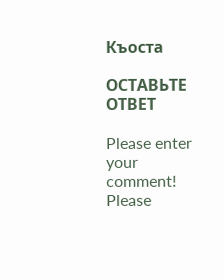Къоста

ОСТАВЬТЕ ОТВЕТ

Please enter your comment!
Please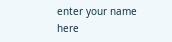enter your name here